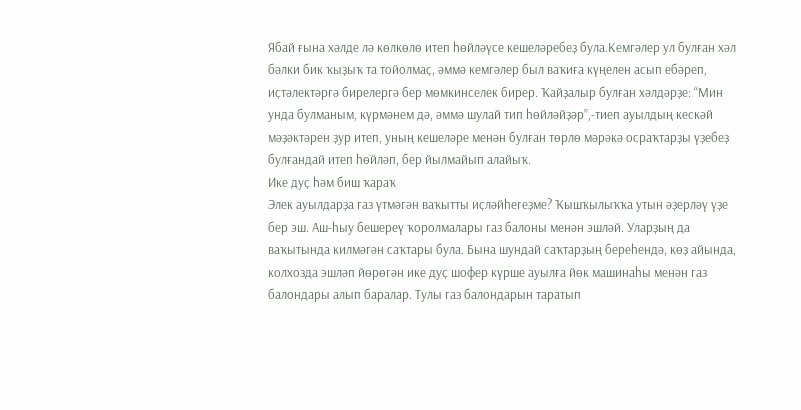Ябай ғына хәлде лә көлкөлө итеп һөйләүсе кешеләребеҙ була.Кемгәлер ул булған хәл бәлки бик ҡыҙыҡ та тойолмаҫ, әммә кемгәлер был ваҡиға күңелен асып ебәреп, иҫтәлектәргә бирелергә бер мөмкинселек бирер. Ҡайҙалыр булған хәлдәрҙе: “Мин унда булманым, күрмәнем дә, әммә шулай тип һөйләйҙәр”,-тиеп ауылдың кескәй мәҙәктәрен ҙур итеп, уның кешеләре менән булған төрлө мәрәкә осраҡтарҙы үҙебеҙ булғандай итеп һөйләп, бер йылмайып алайыҡ.
Ике дуҫ һәм биш ҡараҡ
Элек ауылдарҙа газ үтмәгән ваҡытты иҫләйһегеҙме? Ҡышҡылыҡҡа утын әҙерләү үҙе бер эш. Аш-һыу бешереү ҡоролмалары газ балоны менән эшләй. Уларҙың да ваҡытында килмәгән саҡтары була. Бына шундай саҡтарҙың береһендә, көҙ айында, колхозда эшләп йөрөгән ике дуҫ шофер күрше ауылға йөк машинаһы менән газ балондары алып баралар. Тулы газ балондарын таратып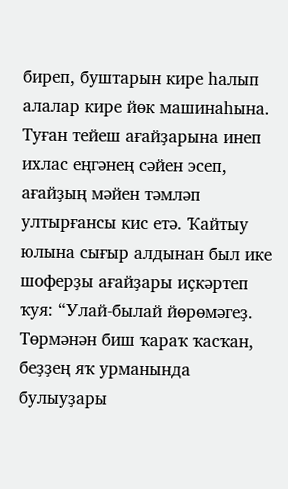биреп, буштарын кире һалып алалар кире йөк машинаһына. Туған тейеш ағайҙарына инеп ихлас еңгәнең сәйен эсеп, ағайҙың мәйен тәмләп ултырғансы кис етә. Ҡайтыу юлына сығыр алдынан был ике шоферҙы ағайҙары иҫкәртеп ҡуя: “Улай-былай йөрөмәгеҙ. Төрмәнән биш ҡараҡ ҡасҡан, беҙҙең яҡ урманында булыуҙары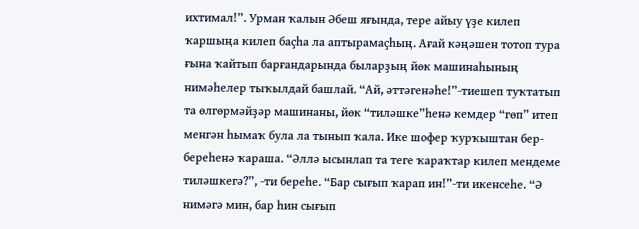ихтимал!”. Урман ҡалын Әбеш яғында, тере айыу үҙе килеп ҡаршыңа килеп баҫһа ла аптырамаҫһың. Ағай кәңәшен тотоп тура ғына ҡайтып барғандарында быларҙың йөк машинаһының нимәһелер тыҡылдай башлай. “Ай, әттәгенәһе!”-тиешеп туҡтатып та өлгөрмәйҙәр машинаны, йөк “тиләшке”һенә кемдер “гөп” итеп менгән һымаҡ була ла тынып ҡала. Ике шофер ҡурҡыштан бер-береһенә ҡараша. “Әллә ысынлап та теге ҡараҡтар килеп мендеме тиләшкегә?”, -ти береһе. “Бар сығып ҡарап ин!”-ти икенсеһе. “Ә нимәгә мин, бар һин сығып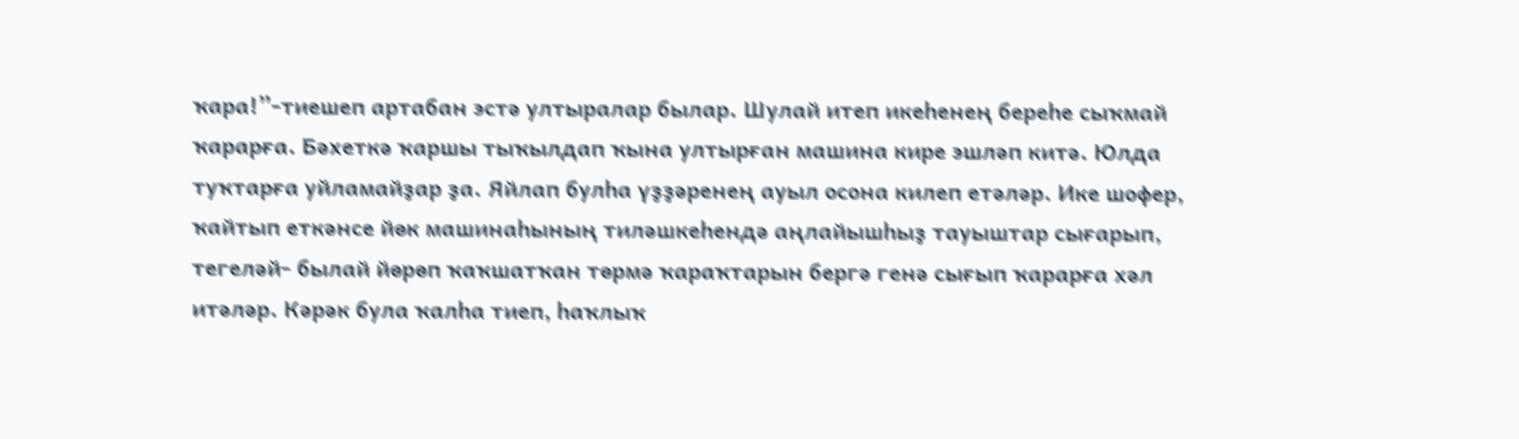ҡара!”-тиешеп артабан эстә ултыралар былар. Шулай итеп икеһенең береһе сыҡмай ҡарарға. Бәхеткә ҡаршы тыҡылдап ҡына ултырған машина кире эшләп китә. Юлда туҡтарға уйламайҙар ҙа. Яйлап булһа үҙҙәренең ауыл осона килеп етәләр. Ике шофер, ҡайтып еткәнсе йөк машинаһының тиләшкеһендә аңлайышһыҙ тауыштар сығарып, тегеләй- былай йөрөп ҡаҡшатҡан төрмә ҡараҡтарын бергә генә сығып ҡарарға хәл итәләр. Кәрәк була ҡалһа тиеп, һаҡлыҡ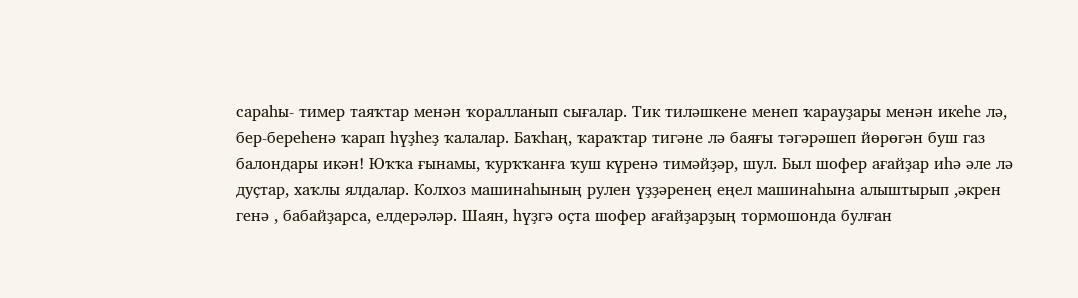сараһы- тимер таяҡтар менән ҡоралланып сығалар. Тик тиләшкене менеп ҡарауҙары менән икеһе лә, бер-береһенә ҡарап һүҙһеҙ ҡалалар. Баҡһаң, ҡараҡтар тигәне лә баяғы тәгәрәшеп йөрөгән буш газ балондары икән! Юҡҡа ғынамы, ҡурҡҡанға ҡуш күренә тимәйҙәр, шул. Был шофер ағайҙар иһә әле лә дуҫтар, хаҡлы ялдалар. Колхоз машинаһының рулен үҙҙәренең еңел машинаһына алыштырып ,әкрен генә , бабайҙарса, елдерәләр. Шаян, һүҙгә оҫта шофер ағайҙарҙың тормошонда булған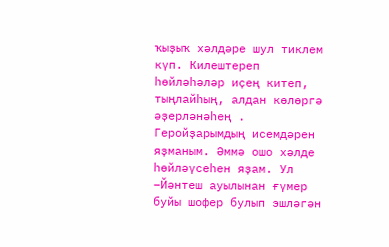ҡыҙыҡ хәлдәре шул тиклем күп. Килештереп һөйләһәләр иҫең китеп, тыңлайһың, алдан көлөргә әҙерләнәһең . Геройҙарымдың исемдәрен яҙманым. Әммә ошо хәлде һөйләүсеһен яҙам. Ул –Йәнтеш ауылынан ғүмер буйы шофер булып эшләгән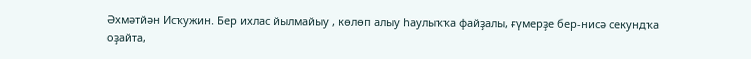Әхмәтйән Исҡужин. Бер ихлас йылмайыу , көлөп алыу һаулыҡҡа файҙалы, ғүмерҙе бер-нисә секундҡа оҙайта,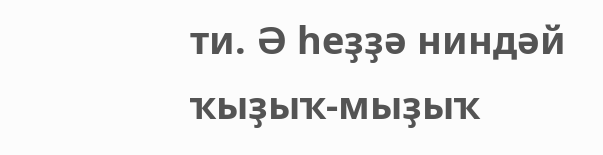ти. Ә һеҙҙә ниндәй ҡыҙыҡ-мыҙыҡ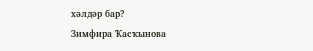хәлдәр бар?
Зимфира Ҡасҡынова